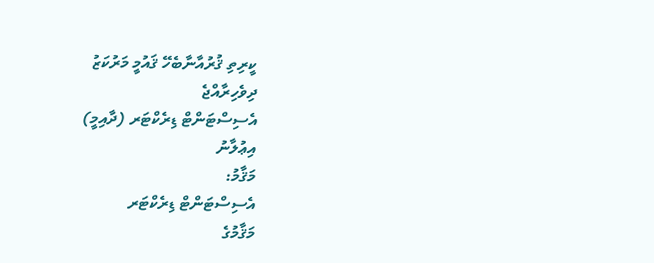ކީރިތި ޤުރުއާނާބެހޭ ޤައުމީ މަރުކަޒު
ދިވެހިރާއްޖެ
އެސިސްޓަންޓް ޑިރެކްޓަރ (ދާއިމީ)
އިޢުލާނު
މަޤާމު:
އެސިސްޓަންޓް ޑިރެކްޓަރ
މަޤާމުގެ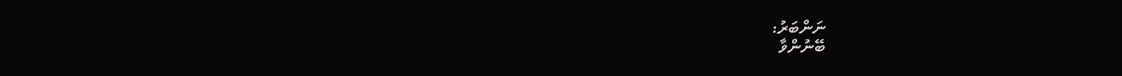ނަންބަރު:
ބޭނުންވާ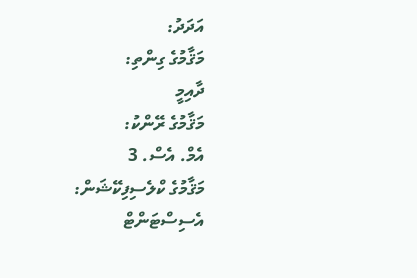އަދަދު:
މަޤާމުގެ ގިންތި:
ދާއިމީ
މަޤާމުގެ ރޭންކު:
އެމް. އެސް. 3
މަޤާމުގެ ކްލެސިފިކޭޝަން:
އެސިސްޓަންޓް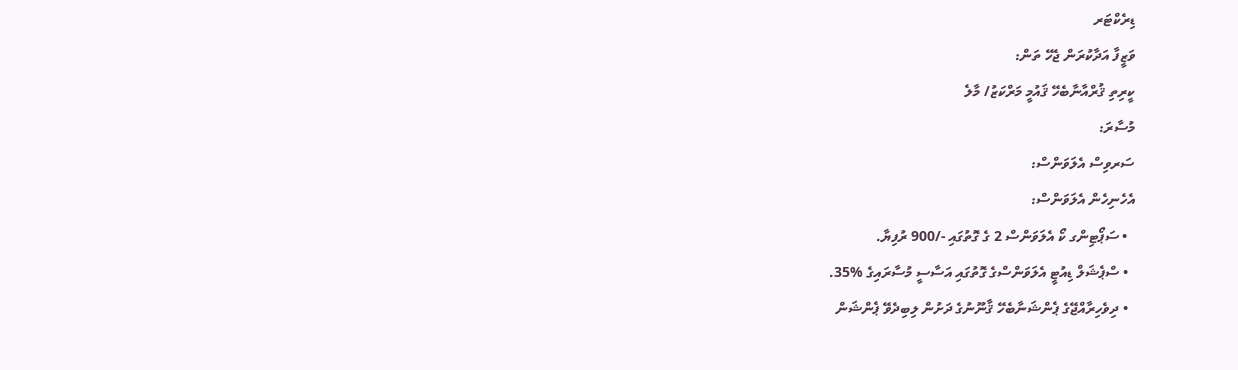ޑިރެކްޓަރ
ވަޒީފާ އަދާކުރަން ޖެހޭ ތަން:
ކީރިތި ޤުރްއާނާބެހޭ ޤައުމީ މަރްކަޒު/ މާލެ
މުސާރަ:
ސަރވިސް އެލަވަންސް:
އެހެނިހެން އެލަވަންސް:
  • ސަޕޯޓިންގ ކޯ އެލަވަންސް 2 ގެ ގޮތުގައި -/900 ރުފިޔާ.
  • ސްޕެޝަލް ޑިއުޓީ އެލަވަންސްގެ ގޮތުގައި އަސާސީ މުސާރައިގެ %35.
  • ދިވެހިރާއްޖޭގެ ޕެންޝަނާބެހޭ ޤާނޫނުގެ ދަށުން ލިބިދެވޭ ޕެންޝަން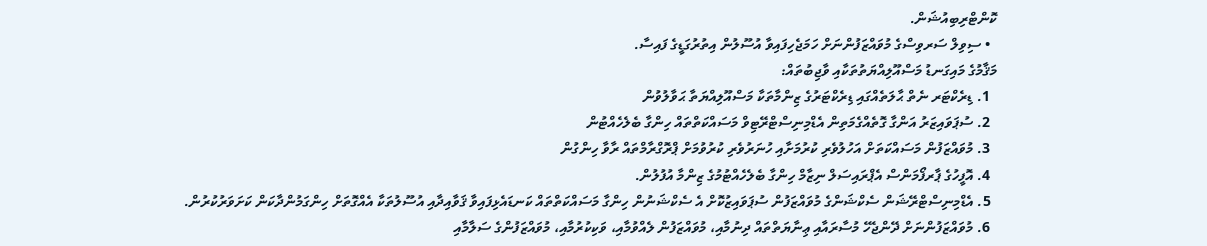ކޮންޓްރިބިއުޝަން.
  • ސިވިލް ސަރވިސްގެ މުވައްޒަފުންނަށް ހަމަޖެހިފައިވާ އުސޫލުން އިތުރުގަޑީގެ ފައިސާ.
މަޤާމުގެ މައިގަނޑު މަސްއޫލިއްޔަތުތަކާއި ވާޖިބުތައް:
  1. ޑިރެކްޓަރ ނެތް ޙާލަތެއްގައި ޑިރެކްޓަރުގެ ޒިންމާތަކާ މަސްއޫލިއްޔަތާ ޙަވާލުވުން
  2. ސުޕަވައިޒަރު އަންގާ ގޮތެއްގެމަތިން އެޑްމިނިސްޓްރޭޓިވް މަސައްކަތްތައް ހިންގާ ބެލެހެއްޓުން
  3. މުވައްޒަފުން މަސައްކަތަށް އަހުލުވެރި ކުރުމަށާއި ހުނަރުވެރި ކުރުވުމަށް ޕްރޮގްރާމްތައް ރާވާ ހިންގުން
  4. އޮފީހުގެ ޕާރފޯމަންސް އެޕްރައިސަލް ނިޒާމް ހިންގާ ބެލެހެއްޓުމުގެ ޒިންމާ އުފުލުން.
  5. އެޑްމިނިސްޓްރޭޝަން ސެކްޝަންގެ މުވައްޒަފުން ސުޕަވައިޒުކޮށް އެ ސެކްޝަނުން ހިންގާ މަސައްކަތްތައް ކަނޑައެޅިފައިވާ ޤަވާއިދާއި އުސޫލުތަކާ އެއްގޮތަށް ހިންގަމުންދާކަން ކަށަވަރުކުރުން.
  6. މުވައްޒަފުންނަށް ދޭންޖެހޭ މުސާރައާއި ޢިނާޔަތްތައް ދިނުމާއި، މުވައްޒަފުން ލެއްވުމާއި، ވަކިކުރުމާއި، މުވައްޒަފުންގެ ސަލާމާއި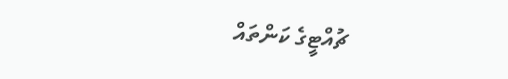ޗުއްޓީގެ ކަންތައް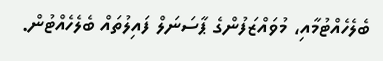ބެލެހެއްޓުމާއި، މުވައްޒަފުންގެ ޕާސަނަލް ފައިލުތައް ބެލެހެއްޓުން.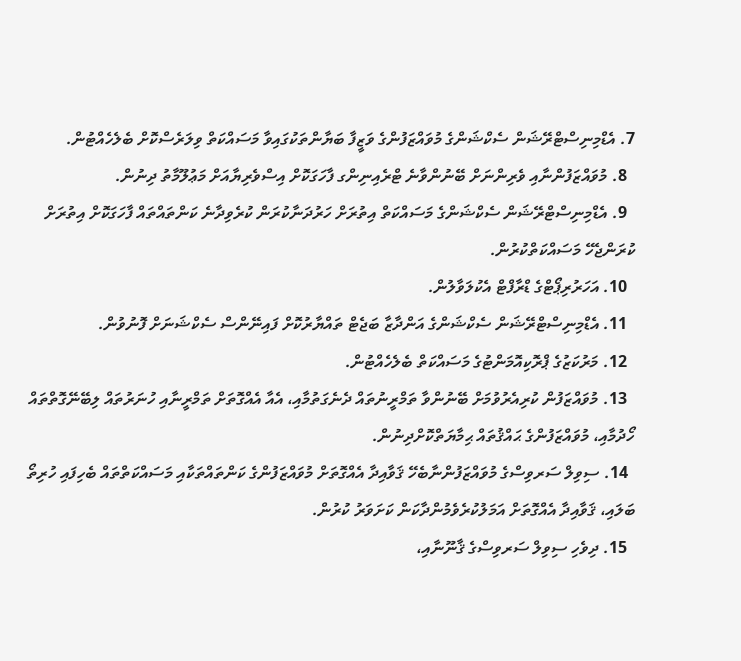7. އެޑްމިނިސްޓްރޭޝަން ސެކްޝަންގެ މުވައްޒަފުންގެ ވަޒީފާ ބަޔާންތަކުގައިވާ މަސައްކަތް ވިލަރެސްކޮށް ބެލެހެއްޓުން.
  8. މުވައްޒަފުންނާއި ވެރިންނަށް ބޭނުންވާނެ ޓްރެއިނިންގ ފާހަގަކޮށް އިސްވެރިޔާއަށް މަޢުލޫމާތު ދިނުން.
  9. އެޑްމިނިސްޓްރޭޝަން ސެކްޝަންގެ މަސައްކަތް އިތުރަށް ހަރުދަނާކުރަން ކުރެވިދާނެ ކަންތައްތައް ފާހަގަކޮށް އިތުރަށް ކުރަންޖެހޭ މަސައްކަތްކުރުން.
  10. އަހަރުރިޕޯޓްގެ ޑްރާފްޓް އެކުލަވާލުން.
  11. އެޑްމިނިސްޓްރޭޝަން ސެކްޝަންގެ އަންދާޒާ ބަޖެޓް ތައްޔާރުކޮށް ފައިނޭންސް ސެކްޝަނަށް ފޮނުވުން.
  12. މަރުކަޒުގެ ޕްރޮކިއޮމަންޓުގެ މަސައްކަތް ބެލެހެއްޓުން.
  13. މުވައްޒަފުން ކުރިއެރުވުމަށް ބޭނުންވާ ތަމްރީނުތައް ދެނެގަތުމާއި، އެއާ އެއްގޮތަށް ތަމްރީނާއި ހުނަރުތައް ލިބޭނޭގޮތްތައް ހޯދުމާއި، މުވައްޒަފުންގެ ޙައްޤުތައް ޙިމާޔަތްކޮށްދިނުން.
  14. ސިވިލް ސަރވިސްގެ މުވައްޒަފުންނާބެހޭ ޤަވާއިދާ އެއްގޮތަށް މުވައްޒަފުންގެ ކަންތައްތަކާއި މަސައްކަތްތައް ބެހިފައި ހުރިތޯ ބަލައި، ޤަވާއިދާ އެއްގޮތަށް އަމަލުކުރެވެމުންދާކަން ކަށަވަރު ކުރުން.
  15. ދިވެހި ސިވިލް ސަރވިސްގެ ޤާނޫނާއި،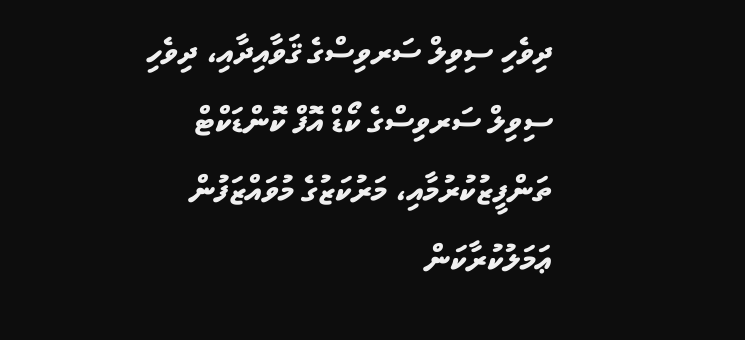ދިވެހި ސިވިލް ސަރވިސްގެ ޤަވާއިދާއި، ދިވެހި ސިވިލް ސަރވިސްގެ ކޯޑް އޮފް ކޮންޑަކްޓް ތަންފީޒުކުރުމާއި، މަރުކަޒުގެ މުވައްޒަފުން ޢަމަލުކުރާކަން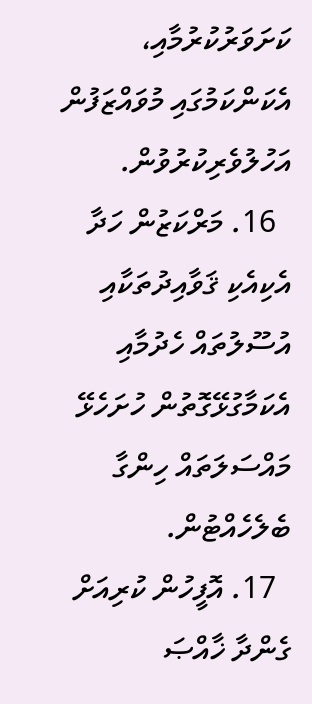ކަށަވަރުކުރުމާއި، އެކަންކަމުގައި މުވައްޒަފުން އަހުލުވެރިކުރުވުން.
  16. މަރްކަޒުން ހަދާ އެކިއެކި ޤަވާއިދުތަކާއި އުސޫލުތައް ހެދުމާއި އެކަމާގުޅޭގޮތުން ހުށަހެޅޭ މައްސަލަތައް ހިންގާ ބެލެހެއްޓުން.
  17. އޮފީހުން ކުރިއަށް ގެންދާ ޚާއްޞަ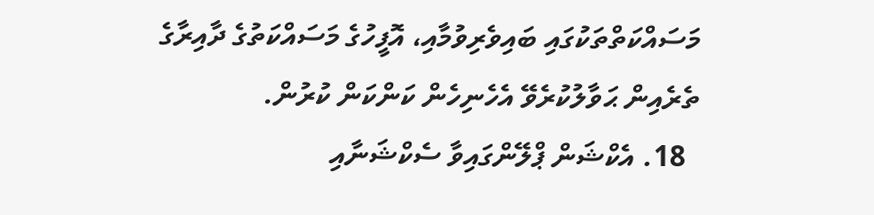މަސައްކަތްތަކުގައި ބައިވެރިވުމާއި، އޮފީހުގެ މަސައްކަތުގެ ދާއިރާގެ ތެރެއިން ޙަވާލުކުރެވޭ އެހެނިހެން ކަންކަން ކުރުން.
  18. އެކްޝަން ޕްލޭންގައިވާ ސެކްޝަނާއި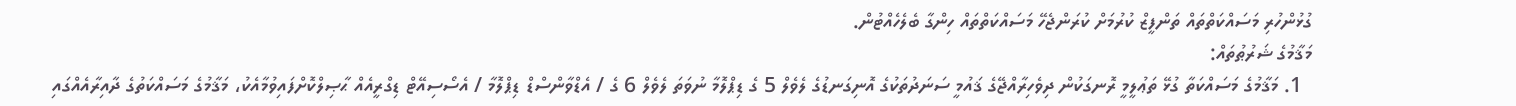ގުޅުންހުރި މަސައްކަތްތައް ތަންފީޒް ކުރުމަށް ކުރަންޖެހޭ މަސައްކަތްތައް ހިންގާ ބެލެހެއްޓުން.
މަޤާމުގެ ޝަރުޠުތައް:
  1. މަޤާމުގެ މަސައްކަތާ ގުޅޭ ތަޢުލީމީ ރޮނގަކުން ދިވެހިރާއްޖޭގެ ޤައުމީ ސަނަދުތަކުގެ އޮނިގަނޑުގެ ލެވެލް 5 ގެ ޑިޕްލޮމާ ނުވަތަ ލެވެލް 6 ގެ / އެޑްވާންސްޑް ޑިޕްލޮމާ / އެސޯސިއޭޓް ޑިގްރީއެއް ޙާޞިލްކޮށްފައިވުމާއެކު، މަޤާމުގެ މަސައްކަތުގެ ދާއިރާއެއްގައި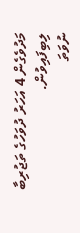މަދުވެގެން 4 އަހަރު ދުވަހުގެ ތަޖުރިބާ ލިބިފައިވުން.
ނުވަތަ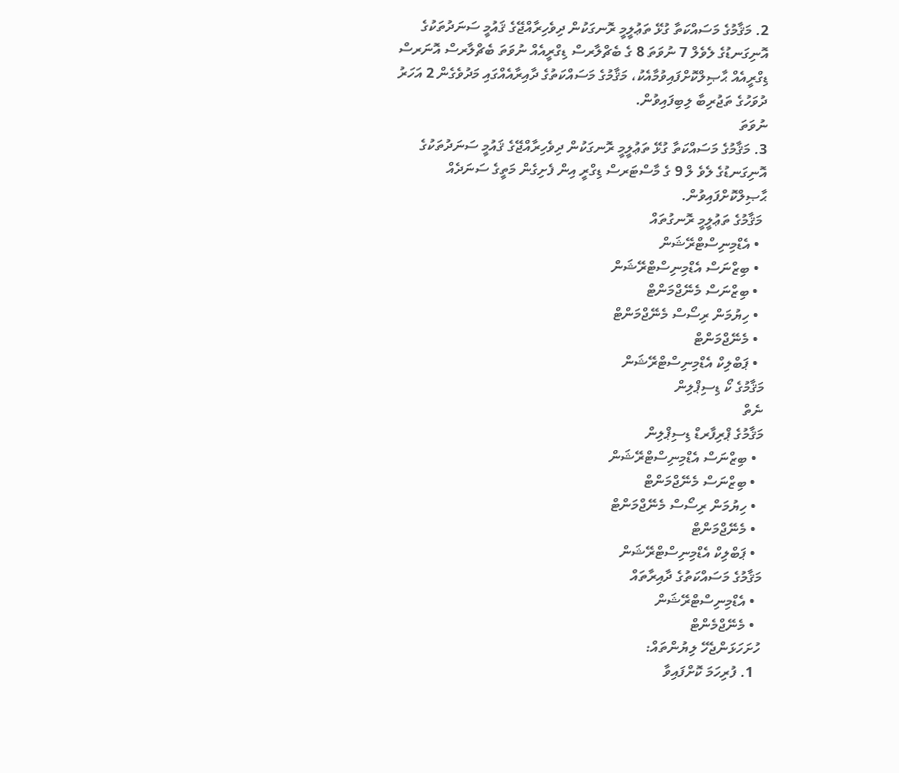2. މަޤާމުގެ މަސައްކަތާ ގުޅޭ ތަޢުލީމީ ރޮނގަކުން ދިވެހިރާއްޖޭގެ ޤައުމީ ސަނަދުތަކުގެ އޮނިގަނޑުގެ ލެވެލް 7 ނުވަތަ 8 ގެ ބެޗްލާރސް ޑިގްރީއެއް ނުވަތަ ބެޗްލާރސް އޮނަރސް ޑިގްރީއެއް ޙާޞިލްކޮށްފައިވުމާއެކު، މަޤާމުގެ މަސައްކަތުގެ ދާއިރާއެއްގައި މަދުވެގެން 2 އަހަރު ދުވަހުގެ ތަޖުރިބާ ލިބިފައިވުން.
ނުވަތަ
3. މަޤާމުގެ މަސައްކަތާ ގުޅޭ ތަޢުލީމީ ރޮނގަކުން ދިވެހިރާއްޖޭގެ ޤައުމީ ސަނަދުތަކުގެ އޮނިގަނޑުގެ ލެވެ ލް 9 ގެ މާސްޓަރސް ޑިގްރީ އިން ފެށިގެން މަތީގެ ސަނަދެއް ޙާޞިލްކޮށްފައިވުން.
 މަޤާމުގެ ތަޢުލީމީ ރޮނގުތައް
  • އެޑްމިނިސްޓްރޭޝަން
  • ބިޒްނަސް އެޑްމިނިސްޓްރޭޝަން
  • ބިޒްނަސް މެނޭޖްމަންޓް
  • ހިޔުމަން ރިސޯސް މެނޭޖްމަންޓް
  • މެނޭޖްމަންޓް
  • ޕަބްލިކް އެޑްމިނިސްޓްރޭޝަން
މަޤާމުގެ ކޯ ޑިސިޕްލިން
ނެތް
މަޤާމުގެ ޕްރިފާރޑް ޑިސިޕްލިން
  • ބިޒްނަސް އެޑްމިނިސްޓްރޭޝަން
  • ބިޒްނަސް މެނޭޖްމަންޓް
  • ހިޔުމަން ރިސޯސް މެނޭޖްމަންޓް
  • މެނޭޖްމަންޓް
  • ޕަބްލިކް އެޑްމިނިސްޓްރޭޝަން
މަޤާމުގެ މަސައްކަތުގެ ދާއިރާތައް
  • އެޑްމިނިސްޓްރޭޝަން
  • މެނޭޖްމެންޓް
ހުށަހަޅަންޖެހޭ ލިޔުންތައް:
  1. ފުރިހަމަ ކޮށްފައިވާ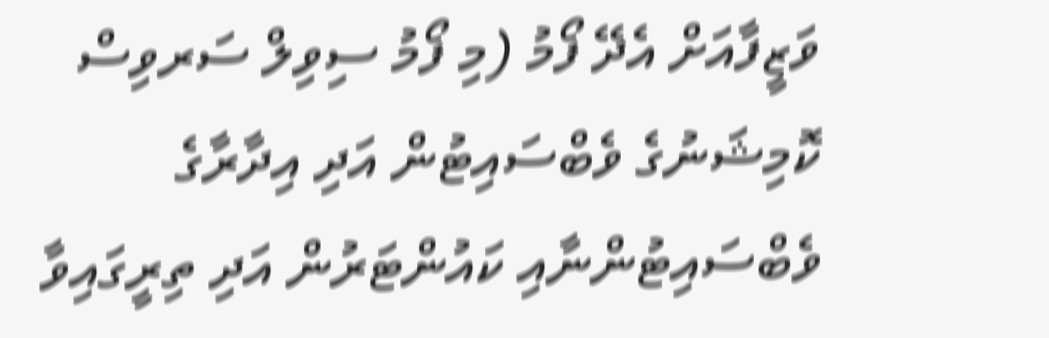ވަޒީފާއަށް އެދޭ ފޯމު (މި ފޯމު ސިވިލް ސަރވިސް ކޮމިޝަނުގެ ވެބްސައިޓުން އަދި އިދާރާގެ ވެބްސައިޓުންނާއި ކައުންޓަރުން އަދި ތިރީގައިވާ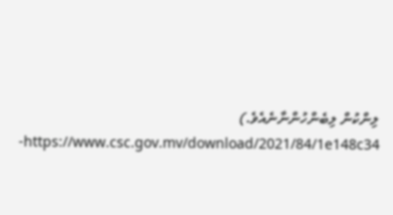ލިންކުން ލިބެންހުންނާނެއެވެ.)  https://www.csc.gov.mv/download/2021/84/1e148c34-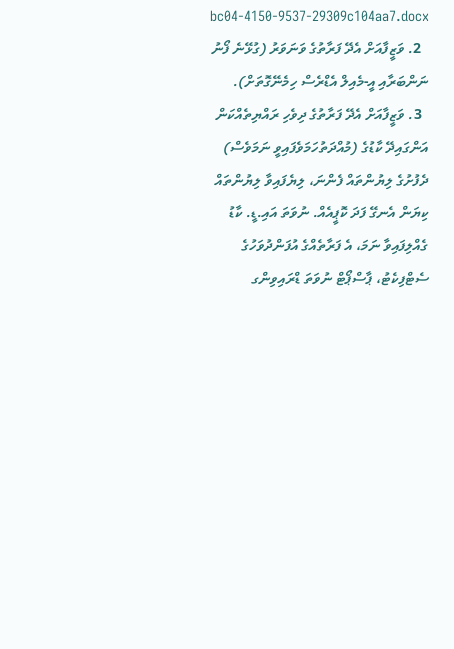bc04-4150-9537-29309c104aa7.docx
  2. ވަޒީފާއަށް އެދޭ ފަރާތުގެ ވަނަވަރު (ގުޅޭނެ ފޯނު ނަންބަރާއި އީ-މެއިލް އެޑްރެސް ހިމެނޭގޮތަށް).
  3. ވަޒީފާއަށް އެދޭ ފަރާތުގެ ދިވެހި ރައްޔިތެއްކަން އަންގައިދޭ ކާޑުގެ (މުއްދަތުހަމަވެފައިވީ ނަމަވެސް) ދެފުށުގެ ލިޔުންތައް ފެންނަ، ލިޔެފައިވާ ލިޔުންތައް ކިޔަން އެނގޭ ފަދަ ކޮޕީއެއް. ނުވަތަ އައި.ޑީ. ކާޑު ގެއްލިފައިވާ ނަމަ، އެ ފަރާތެއްގެ އުފަންދުވަހުގެ ސެޓްފިކެޓު، ޕާސްޕޯޓް ނުވަތަ ޑްރައިވިންގ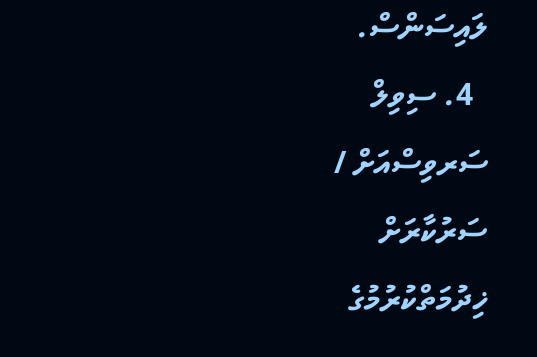ލައިސަންސް.
  4. ސިވިލް ސަރވިސްއަށް / ސަރުކާރަށް ޚިދުމަތްކުރުމުގެ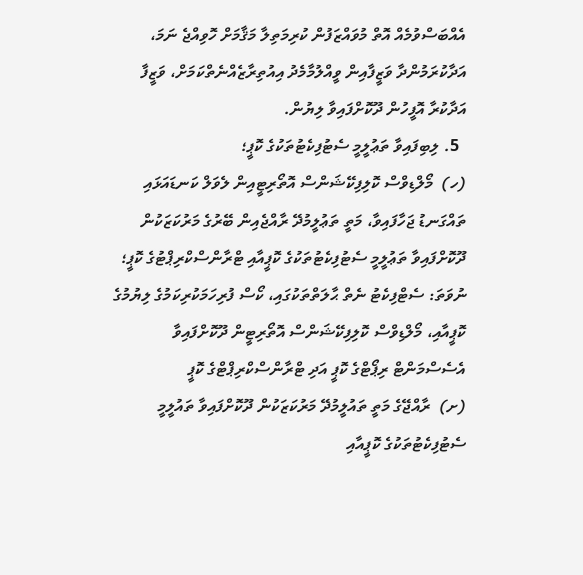އެއްބަސްވުމެއް އޮތް މުވައްޒަފުން ކުރިމަތިލާ މަޤާމަށް ހޮވިއްޖެ ނަމަ، އަދާކުރަމުންދާ ވަޒީފާއިން ވީއްލުމާމެދު އިއުތިރާޒެއްނެތްކަމަށް، ވަޒީފާ އަދާކުރާ އޮފީހުން ދޫކޮށްފައިވާ ލިޔުން.
  5. ލިބިފައިވާ ތަޢުލީމީ ސެޓުފިކެޓުތަކުގެ ކޮޕީ؛
(ހ)  މޯލްޑިވްސް ކޮލިފިކޭޝަންސް އޮތޯރިޓީއިން ލެވަލް ކަނޑައަޅައި ތައްގަނޑު ޖަހާފައިވާ، މަތީ ތަޢުލީމުދޭ ރާއްޖެއިން ބޭރުގެ މަރުކަޒަކުން ދޫކޮށްފައިވާ ތަޢުލީމީ ސެޓުފިކެޓުތަކުގެ ކޮޕީއާއި ޓްރާންސްކްރިޕްޓުގެ ކޮޕީ؛ ނުވަތަ: ސެޓްފިކެޓު ނެތް ޙާލަތްތަކުގައި، ކޯސް ފުރިހަމަކުރިކަމުގެ ލިޔުމުގެ ކޮޕީއާއި، މޯލްޑިވްސް ކޮލިފިކޭޝަންސް އޮތޯރިޓީން ދޫކޮށްފައިވާ އެސެސްމަންޓް ރިޕޯޓްގެ ކޮޕީ އަދި ޓްރާންސްކްރިޕްޓްގެ ކޮޕީ
(ށ)  ރާއްޖޭގެ މަތީ ތައުލީމުދޭ މަރުކަޒަކުން ދޫކޮށްފައިވާ ތައުލީމީ ސެޓުފިކެޓުތަކުގެ ކޮޕީއާއި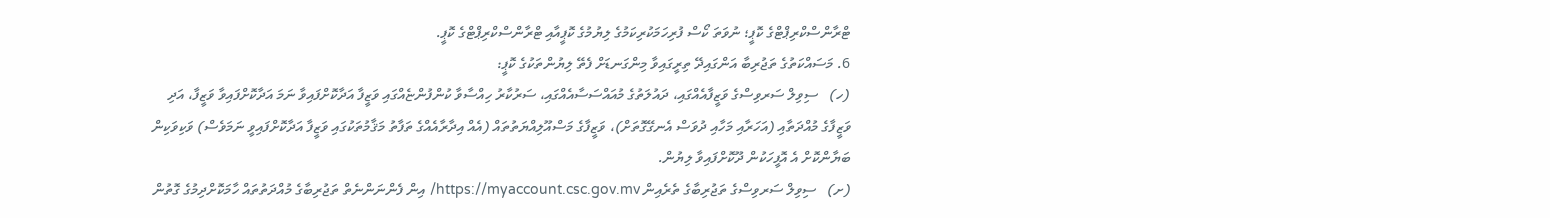ޓްރާންސްކްރިޕްޓްގެ ކޮޕީ؛ ނުވަތަ ކޯސް ފުރިހަމަކުރިކަމުގެ ލިޔުމުގެ ކޮޕީއާއި ޓްރާންސްކްރިޕްޓްގެ ކޮޕީ.
6. މަސައްކަތުގެ ތަޖުރިބާ އަންގައިދޭ ތިރީގައިވާ މިންގަނޑަށް ފެތޭ ލިޔުންތަކުގެ ކޮޕީ:
(ހ)   ސިވިލް ސަރވިސްގެ ވަޒީފާއެއްގައި، ދައުލަތުގެ މުއައްސަސާއެއްގައި، ސަރުކާރު ހިއްސާވާ ކުންފުންޏެއްގައި ވަޒީފާ އަދާކޮށްފައިވާ ނަމަ އަދާކޮށްފައިވާ ވަޒީފާ، އަދި ވަޒީފާގެ މުއްދަތާއި (އަހަރާއި މަހާއި ދުވަސް އެނގޭގޮތަށް)، ވަޒީފާގެ މަސްއޫލިއްޔަތުތައް (އެއް އިދާރާއެއްގެ ތަފާތު މަޤާމުތަކުގައި ވަޒީފާ އަދާކޮށްފައިވީ ނަމަވެސް) ވަކިވަކިން ބަޔާންކޮށް އެ އޮފީހަކުން ދޫކޮށްފައިވާ ލިޔުން.
(ށ)   ސިވިލް ސަރވިސްގެ ތަޖުރިބާގެ ތެރެއިން https://myaccount.csc.gov.mv/ އިން ފެންނަންނެތް ތަޖުރިބާގެ މުއްދަތުތައް ހާމަކޮށްދިމުގެ ގޮތުން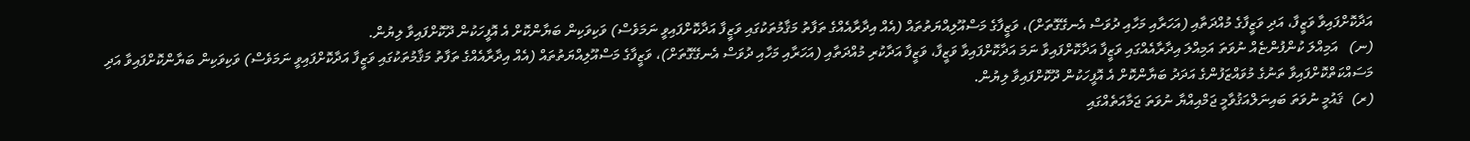އަދާކޮށްފައިވާ ވަޒީފާ، އަދި ވަޒީފާގެ މުއްދަތާއި (އަހަރާއި މަހާއި ދުވަސް އެނގޭގޮތަށް)، ވަޒީފާގެ މަސްއޫލިއްޔަތުތައް (އެއް އިދާރާއެއްގެ ތަފާތު މަޤާމުތަކުގައި ވަޒީފާ އަދާކޮށްފައިވީ ނަމަވެސް) ވަކިވަކިން ބަޔާންކޮށް އެ އޮފީހަކުން ދޫކޮށްފައިވާ ލިޔުން.
(ނ)   އަމިއްލަ ކުންފުންޏެއް ނުވަތަ އަމިއްލަ އިދާރާއެއްގައި ވަޒީފާ އަދާކޮށްފައިވާ ނަމަ އަދާކޮށްފައިވާ ވަޒީފާ، ވަޒީފާ އަދާކުރި މުއްދަތާއި (އަހަރާއި މަހާއި ދުވަސް އެނގޭގޮތަށް)، ވަޒީފާގެ މަސްއޫލިއްޔަތުތައް (އެއް އިދާރާއެއްގެ ތަފާތު މަޤާމުތަކުގައި ވަޒީފާ އަދާކޮށްފައިވީ ނަމަވެސް) ވަކިވަކިން ބަޔާންކޮށްފައިވާ އަދި މަސައްކަތްކޮށްފައިވާ ތަނުގެ މުވައްޒަފުންގެ އަދަދު ބަޔާންކޮށް އެ އޮފީހަކުން ދޫކޮށްފައިވާ ލިޔުން.
(ރ)  ޤައުމީ ނުވަތަ ބައިނަލްއަޤުވާމީ ޖަމްއިއްޔާ ނުވަތަ ޖަމާއަތެއްގައި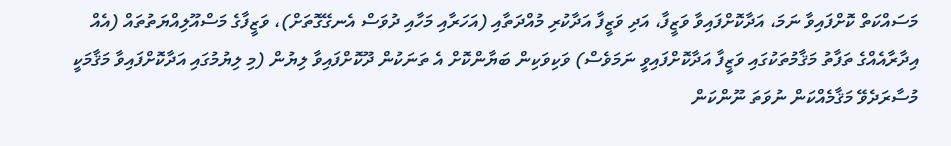މަސައްކަތް ކޮށްފައިވާ ނަމަ، އަދާކޮށްފައިވާ ވަޒީފާ، އަދި ވަޒީފާ އަދާކުރި މުއްދަތާއި (އަހަރާއި މަހާއި ދުވަސް އެނގޭގޮތަށް)، ވަޒީފާގެ މަސްއޫލިއްޔަތުތައް (އެއް އިދާރާއެއްގެ ތަފާތު މަޤާމުތަކުގައި ވަޒީފާ އަދާކޮށްފައިވީ ނަމަވެސް) ވަކިވަކިން ބަޔާންކޮށް އެ ތަނަކުން ދޫކޮށްފައިވާ ލިޔުން (މި ލިޔުމުގައި އަދާކޮށްފައިވާ މަޤާމަކީ މުސާރަދެވޭ މަޤާމެއްކަން ނުވަތަ ނޫންކަން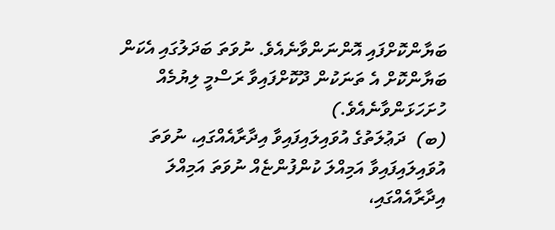ބަޔާންކޮށްފައި އޮންނަންވާނެއެވެ. ނުވަތަ ބަދަލުގައި އެކަން ބަޔާންކޮށް އެ ތަނަކުން ދޫކޮށްފައިވާ ރަސްމީ ލިޔުމެއް ހުށަހަޅަންވާނެއެވެ.)
(ބ)  ދަޢުލަތުގެ އުވައިލައިފައިވާ އިދާރާއެއްގައި، ނުވަތަ އުވައިލައިފައިވާ އަމިއްލަ ކުންފުންޏެއް ނުވަތަ އަމިއްލަ އިދާރާއެއްގައި،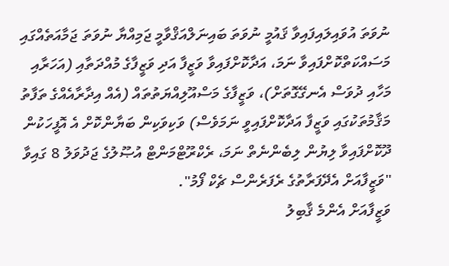ނުވަތަ އުވައިލައިފައިވާ ޤައުމީ ނުވަތަ ބައިނަލްއަޤްވާމީ ޖަމިއްޔާ ނުވަތަ ޖަމާއަތެއްގައި މަސައްކަތްކޮށްފައިވާ ނަމަ، އަދާކޮށްފައިވާ ވަޒީފާ އަދި ވަޒީފާގެ މުއްދަތާއި (އަހަރާއި މަހާއި ދުވަސް އެނގޭގޮތަށް)، ވަޒީފާގެ މަސްއޫލިއްޔަތުތައް (އެއް އިދާރާއެއްގެ ތަފާތު މަޤާމުތަކުގައި ވަޒީފާ އަދާކޮށްފައިވީ ނަމަވެސް) ވަކިވަކިން ބަޔާންކޮށް އެ އޮފީހަކުން ދޫކޮށްފައިވާ ލިޔުން ލިބެންނެތް ނަމަ، ރެކްރޫޓްމަންޓް އުޞޫލުގެ ޖަދުވަލު 8 ގައިވާ "ވަޒީފާއަށް އެދޭފަރާތުގެ ރެފަރެންސް ޗެކް ފޯމު".
ވަޒީފާއަށް އެންމެ ޤާބިލު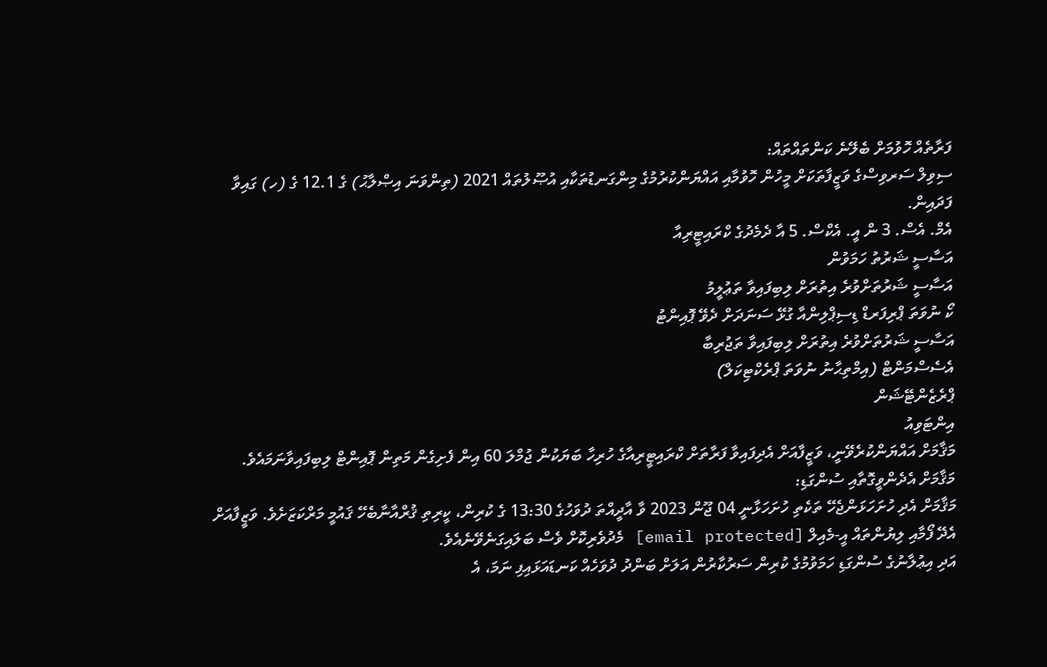ފަރާތެއް ހޮވުމަށް ބެލޭނެ ކަންތައްތައް:
ސިވިލް ސަރވިސްގެ ވަޒީފާތަކަށް މީހުން ހޮވުމާއި އައްޔަންކުރުމުގެ މިންގަނޑުތަކާއި އުޞޫލުތައް 2021 (ތިންވަނަ އިޞްލާޙު) ގެ 12.1 ގެ (ހ) ގައިވާ ފަދައިން.
އެމް. އެސް. 3 ން އީ. އެކްސް. 5 އާ ދެމެދުގެ ކްރައިޓީރިއާ
އަސާސީ ޝަރުތު ހަމަވުން
އަސާސީ ޝަރުތަށްވުރެ އިތުރަށް ލިބިފައިވާ ތަޢުލީމު
ކޯ ނުވަތަ ޕްރިފަރޑް ޑިސިޕްލިންއާ ގުޅޭ ސަނަދަށް ދެވޭ ޕޮއިންޓު
އަސާސީ ޝަރުތަށްވުރެ އިތުރަށް ލިބިފައިވާ ތަޖުރިބާ
އެސެސްމަންޓް (އިމްތިޙާނު ނުވަތަ ޕްރެކްޓިކަލް)
ޕްރެޒެންޓޭޝަން
އިންޓަވިއު
މަޤާމަށް އައްޔަންކުރެވޭނީ، ވަޒީފާއަށް އެދިފައިވާ ފަރާތަށް ކްރައިޓީރިއާގެ ހުރިހާ ބަޔަކުން ޖުމްލަ 60 އިން ފެށިގެން މަތިން ޕޮއިންޓް ލިބިފައިވާނަމައެވެ.
މަޤާމަށް އެދެންވީގޮތާއި ސުންގަޑި:
މަޤާމަށް އެދި ހުށަހަޅަންޖެހޭ ތަކެތި ހުށަހަޅާނީ 04 ޖޫން 2023 ވާ އާދީއްތަ ދުވަހުގެ 13:30 ގެ ކުރިން، ކީރިތި ޤުރްއާނާބެހޭ ޤައުމީ މަރްކަޒަށެވެ. ވަޒީފާއަށް އެދޭ ފޯމާއި ލިޔުންތައް އީ-މެއިލް [email protected] މެދުވެރިކޮށް ވެސް ބަލައިގަނެވޭނެއެވެ.
އަދި އިޢުލާނުގެ ސުންގަޑި ހަމަވުމުގެ ކުރިން ސަރުކާރުން އަލަށް ބަންދު ދުވަހެއް ކަނޑައަޅައިފި ނަމަ، އެ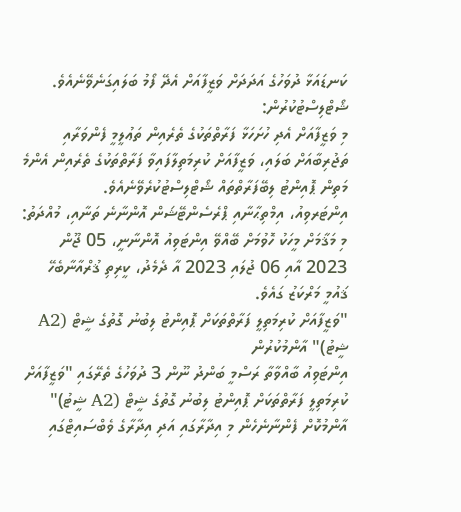ކަނޑައަޅާ ދުވަހުގެ އަދަދަށް ވަޒީފާއަށް އެދޭ ފޯމު ބަލައިގަނެވޭނެއެވެ.
ޝޯޓްލިސްޓުކުރުން:
މި ވަޒީފާއަށް އެދި ހުށަހަޅާ ފަރާތްތަކުގެ ތެރެއިން ތަޢުލީމީ ފެންވަރާއި ތަޖުރިބާއަށް ބަލައި، ވަޒީފާއަށް ކުރިމަތިލާފައިވާ ފަރާތްތަކުގެ ތެރެއިން އެންމެ މަތިން ޕޮއިންޓު ލިބޭފަރާތްތައް ޝޯޓްލިސްޓުކުރެވޭނެއެވެ.
އިންޓަރވިއު، އިމްތިޙާނާއި ޕްރެސެންޓޭޝަން އޮންނާނެ ތަނާއި، މުއްދަތު:
މި މަޤާމަށް މީހަކު ހޮވުމަށް ބޭއްވޭ އިންޓަވިއު އޮންނާނީ، 05 ޖޫން 2023 އާއި 06 ޖުލައި 2023 އާ ދެމެދު، ކީރިތި ޤުރްއާނާބެހޭ ޤައުމީ މަރްކަޒު ގައެވެ.
"ވަޒީފާއަށް ކުރިމަތިލީ ފަރާތްތަކަށް ޕޮއިންޓު ލިބުނު ގޮތުގެ ޝީޓް (A2 ޝީޓު)" އާންމުކުރުން
އިންޓަވިއު ބާއްވާތާ ރަސްމީ ބަންދު ނޫން 3 ދުވަހުގެ ތެރޭގައި "ވަޒީފާއަށް ކުރިމަތިލީ ފަރާތްތަކަށް ޕޮއިންޓު ލިބުނު ގޮތުގެ ޝީޓް (A2 ޝީޓު)" އާންމުކޮށް ފެންނާނެހެން މި އިދާރާގައި އަދި އިދާރާގެ ވެބްސައިޓްގައި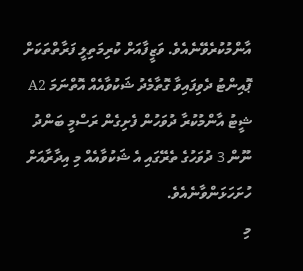އާންމުކުރެވޭނެއެވެ. ވަޒީފާއަށް ކުރިމަތިލީ ފަރާތްތަކަށް ޕޮއިންޓު ދެވިފައިވާ ގޮތާމެދު ޝަކުވާއެއް އޮތްނަމަ A2 ޝީޓު އާންމުކުރާ ދުވަހުން ފެށިގެން ރަސްމީ ބަންދު ނޫން 3 ދުވަހުގެ ތެރޭގައި އެ ޝަކުވާއެއް މި އިދާރާއަށް ހުށަހަޅަންވާނެއެވެ.
މި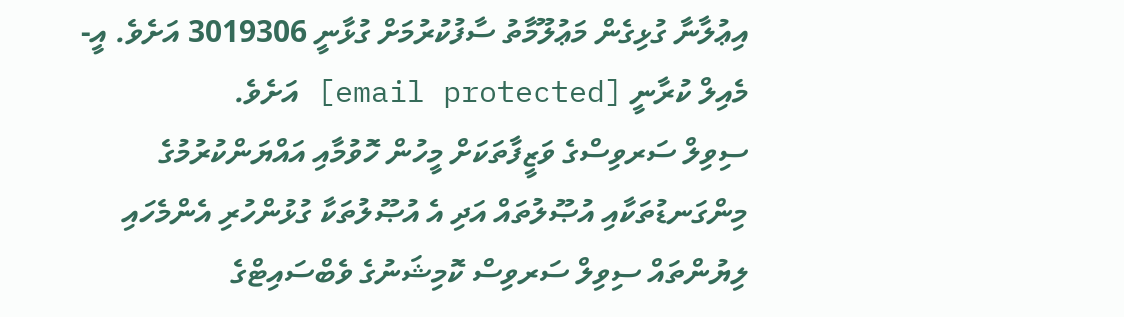އިޢުލާނާ ގުޅިގެން މަޢުލޫމާތު ސާފުކުރުމަށް ގުޅާނީ 3019306 އަށެވެ. އީ-މެއިލް ކުރާނީ [email protected] އަށެވެ.
ސިވިލް ސަރވިސްގެ ވަޒީފާތަކަށް މީހުން ހޮވުމާއި އައްޔަންކުރުމުގެ މިންގަނޑުތަކާއި އުޞޫލުތައް އަދި އެ އުޞޫލުތަކާ ގުޅުންހުރި އެންމެހައި ލިޔުންތައް ސިވިލް ސަރވިސް ކޮމިޝަނުގެ ވެބްސައިޓްގެ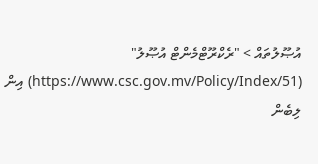އުޞޫލުތައް > "ރެކްރޫޓްމެންޓް އުޞޫލު" (https://www.csc.gov.mv/Policy/Index/51) އިން ލިބެން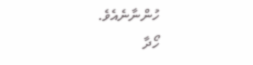ހުންނާނެއެވެ.
ހޯދާ